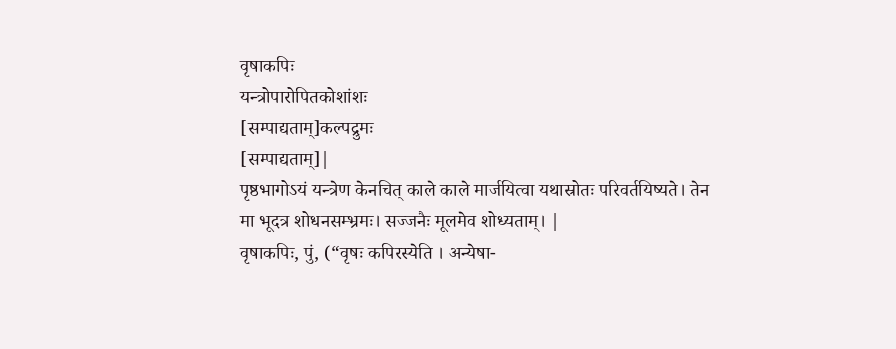वृषाकपिः
यन्त्रोपारोपितकोशांशः
[सम्पाद्यताम्]कल्पद्रुमः
[सम्पाद्यताम्]|
पृष्ठभागोऽयं यन्त्रेण केनचित् काले काले मार्जयित्वा यथास्रोतः परिवर्तयिष्यते। तेन मा भूदत्र शोधनसम्भ्रमः। सज्जनैः मूलमेव शोध्यताम्। |
वृषाकपिः, पुं, (“वृषः कपिरस्येति । अन्येषा-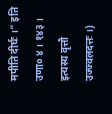मपीति दीर्घः ।” इति उणा० ४ । १४३ । इत्यस्य वृत्तौ उज्ज्वलदत्तः ।)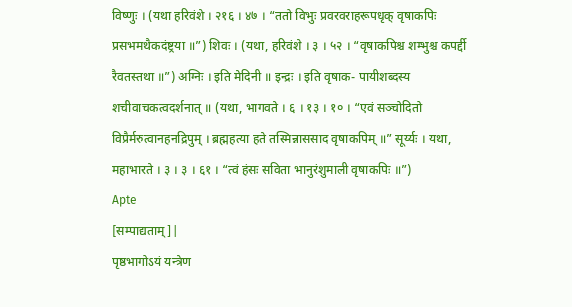विष्णुः । (यथा हरिवंशे । २१६ । ४७ । “ततो विभुः प्रवरवराहरूपधृक् वृषाकपिः प्रसभमथैकदंष्ट्रया ॥”) शिवः । (यथा, हरिवंशे । ३ । ५२ । “वृषाकपिश्च शम्भुश्च कपर्द्दी रैवतस्तथा ॥”) अग्निः । इति मेदिनी ॥ इन्द्रः । इति वृषाक- पायीशब्दस्य शचीवाचकत्वदर्शनात् ॥ (यथा, भागवते । ६ । १३ । १० । “एवं सञ्चोदितो विप्रैर्मरुत्वानहनद्रिपुम् । ब्रह्महत्या हते तस्मिन्नाससाद वृषाकपिम् ॥” सूर्य्यः । यथा, महाभारते । ३ । ३ । ६१ । “त्वं हंसः सविता भानुरंशुमाली वृषाकपिः ॥”)
Apte
[सम्पाद्यताम्]|
पृष्ठभागोऽयं यन्त्रेण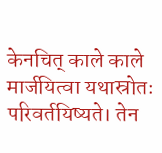केनचित् काले काले मार्जयित्वा यथास्रोतः परिवर्तयिष्यते। तेन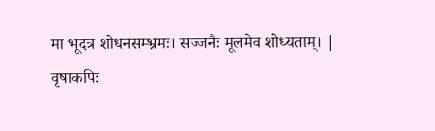मा भूदत्र शोधनसम्भ्रमः। सज्जनैः मूलमेव शोध्यताम्। |
वृषाकपिः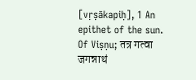[vṛṣākapiḥ], 1 An epithet of the sun.
Of Viṣṇu; तत्र गत्वा जगन्नाथं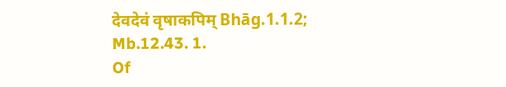देवदेवं वृषाकपिम् Bhāg.1.1.2; Mb.12.43. 1.
Of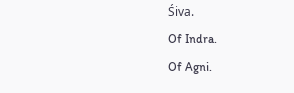Śiva.
Of Indra.
Of Agni.